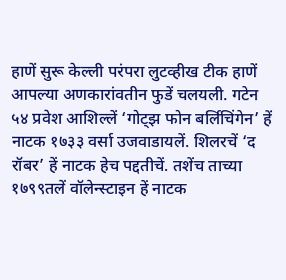हाणें सुरू केल्ली परंपरा लुटव्हीख टीक हाणें आपल्या अणकारांवतीन फुडें चलयली. गटेन ५४ प्रवेश आशिल्लें ‘गोट्झ फोन बर्लिचिंगेन’ हें नाटक १७३३ वर्सा उजवाडायलें. शिलरचें ‘द रॉबर’ हें नाटक हेच पद्दतीचें. तशेंच ताच्या १७९९तलें वॉलेन्स्टाइन हें नाटक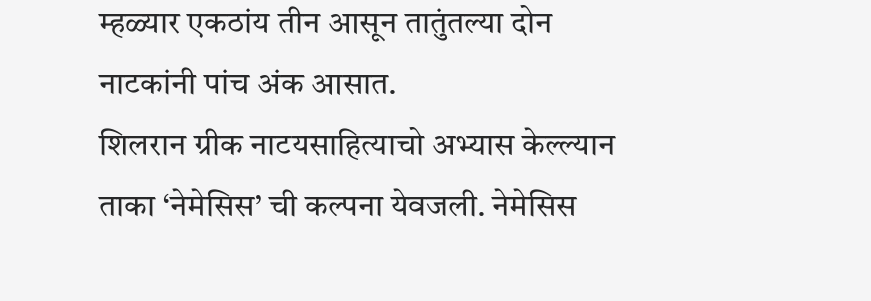म्हळ्यार एकठांय तीन आसून तातुंतल्या दोन नाटकांनी पांच अंक आसात.
शिलरान ग्रीक नाटयसाहित्याचो अभ्यास केल्ल्यान ताका ‘नेमेसिस’ ची कल्पना येवजली. नेमेसिस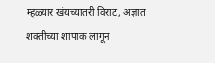म्हळ्यार खंयच्यातरी विराट, अज्ञात शक्तीच्या शापाक लागून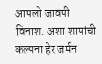आपलो जावपी विनाश. अशा शापांची कल्पना हेर जर्मन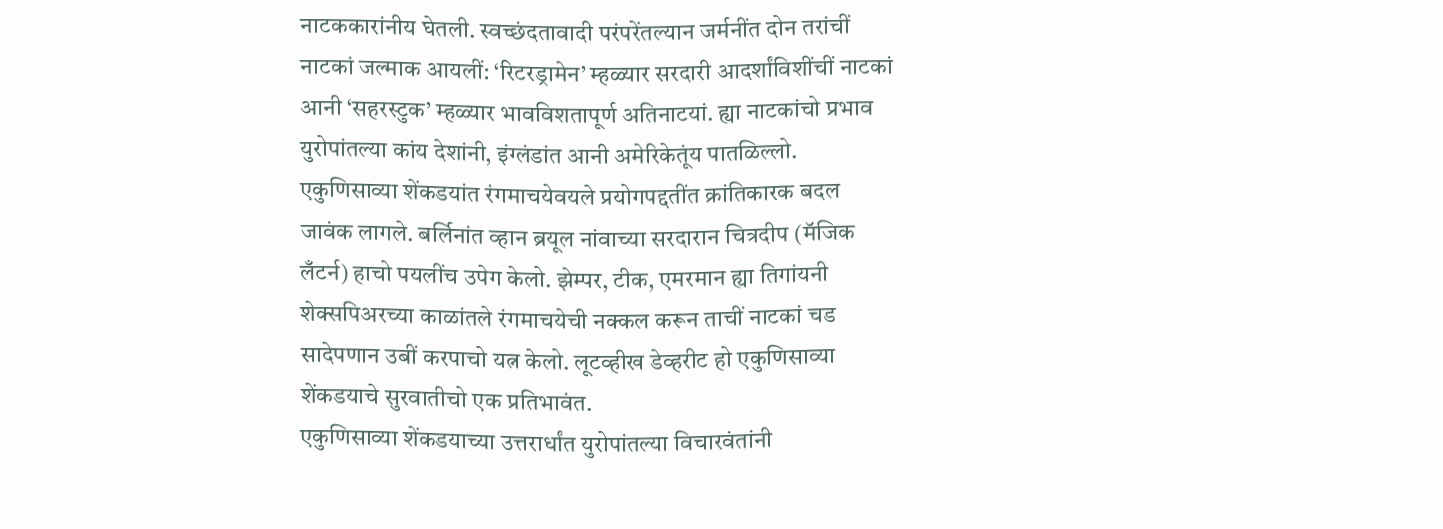नाटककारांनीय घेतली. स्वच्छंदतावादी परंपरेंतल्यान जर्मनींत दोन तरांचीं नाटकां जल्माक आयलीं: ‘रिटरड्रामेन’ म्हळ्यार सरदारी आदर्शांविशींचीं नाटकां आनी ‘सहरस्टुक’ म्हळ्यार भावविशतापूर्ण अतिनाटयां. ह्या नाटकांचो प्रभाव युरोपांतल्या कांय देशांनी, इंग्लंडांत आनी अमेरिकेतूंय पातळिल्लो.
एकुणिसाव्या शेंकडयांत रंगमाचयेवयले प्रयोगपद्दतींत क्रांतिकारक बदल जावंक लागले. बर्लिनांत व्हान ब्रयूल नांवाच्या सरदारान चित्रदीप (मॅजिक लँटर्न) हाचो पयलींच उपेग केलो. झेम्पर, टीक, एमरमान ह्या तिगांयनी शेक्सपिअरच्या काळांतले रंगमाचयेची नक्कल करून ताचीं नाटकां चड सादेपणान उबीं करपाचो यत्न केलो. लूटव्हीख डेव्हरीट हो एकुणिसाव्या शेंकडयाचे सुरवातीचो एक प्रतिभावंत.
एकुणिसाव्या शेंकडयाच्या उत्तरार्धांत युरोपांतल्या विचारवंतांनी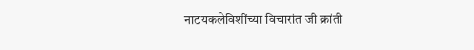नाटयकलेविशींच्या विचारांत जी क्रांती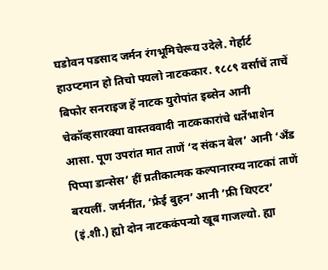घडोवन पडसाद जर्मन रंगभूमिचेरूय उदेले. गेर्हार्ट हाउप्टमान हो तिचो पयलो नाटककार. १८८९ वर्साचें ताचें बिफोर सनराइज हें नाटक युरोपांत इब्सेन आनी चेकॉव्हसारक्या वास्तववादी नाटककारांचे धर्तेभाशेन आसा. पूण उपरांत मात ताणें ‘द संकन बेल’ आनी ‘अँड पिप्पा डान्सेस’ हीं प्रतीकात्मक कल्पानारम्य नाटकां ताणें बरयलीं. जर्मनींत, ‘फ्रेई बुहन’ आनी ‘फ्री थिएटर’ (इं.शी.) ह्यो दोन नाटककंपन्यो खूब गाजल्यो. ह्या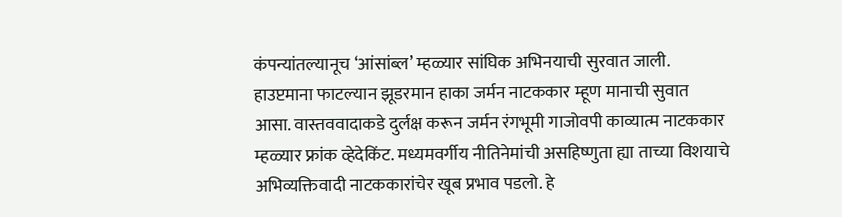कंपन्यांतल्यानूच ‘आंसांब्ल’ म्हळ्यार सांघिक अभिनयाची सुरवात जाली.
हाउप्टमाना फाटल्यान झूडरमान हाका जर्मन नाटककार म्हूण मानाची सुवात आसा. वास्तववादाकडे दुर्लक्ष करून जर्मन रंगभूमी गाजोवपी काव्यात्म नाटककार म्हळ्यार फ्रांक व्हेदेकिंट. मध्यमवर्गीय नीतिनेमांची असहिष्णुता ह्या ताच्या विशयाचे अभिव्यक्तिवादी नाटककारांचेर खूब प्रभाव पडलो. हे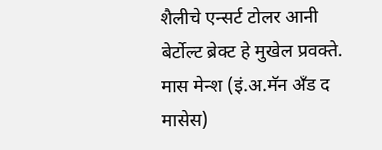शैलीचे एन्सर्ट टोलर आनी बेर्टोल्ट ब्रेक्ट हे मुखेल प्रवक्ते. मास मेन्श (इं.अ.मॅन अँड द मासेस)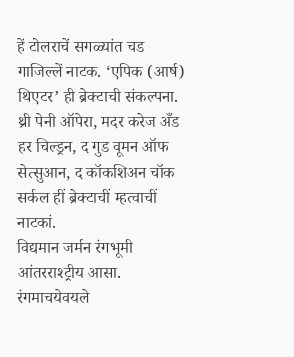हें टोलराचें सगळ्यांत चड गाजिल्लें नाटक. ‘एपिक (आर्ष) थिएटर’ ही ब्रेक्टाची संकल्पना. थ्री पेनी ऑपेरा, मदर करेज अँड हर चिल्ड्रन, द गुड वूमन ऑफ सेत्सुआन, द कॉकशिअन चॉक सर्कल हीं ब्रेक्टाचीं म्हत्वाचीं नाटकां.
विद्यमान जर्मन रंगभूमी आंतरराश्ट्रीय आसा. रंगमाचयेवयले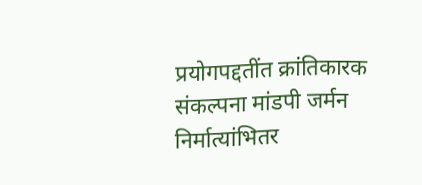प्रयोगपद्दतींत क्रांतिकारक संकल्पना मांडपी जर्मन निर्मात्यांभितर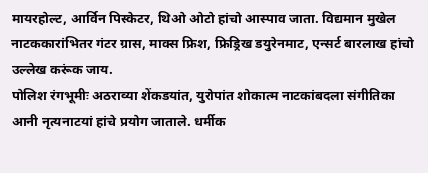मायरहोल्ट, आर्विन पिस्केटर, थिओ ओटो हांचो आस्पाव जाता. विद्यमान मुखेल नाटककारांभितर गंटर ग्रास, माक्स फ्रिश, फ्रिड्रिख डयुरेनमाट, एन्सर्ट बारलाख हांचो उल्लेख करूंक जाय.
पोलिश रंगभूमीः अठराव्या शेंकडयांत, युरोपांत शोकात्म नाटकांबदला संगीतिका आनी नृत्यनाटयां हांचे प्रयोग जाताले. धर्मीक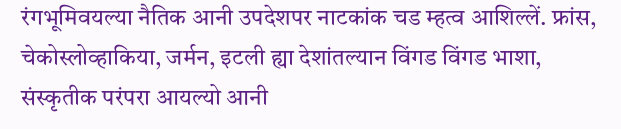रंगभूमिवयल्या नैतिक आनी उपदेशपर नाटकांक चड म्हत्व आशिल्लें. फ्रांस, चेकोस्लोव्हाकिया, जर्मन, इटली ह्या देशांतल्यान विंगड विंगड भाशा, संस्कृतीक परंपरा आयल्यो आनी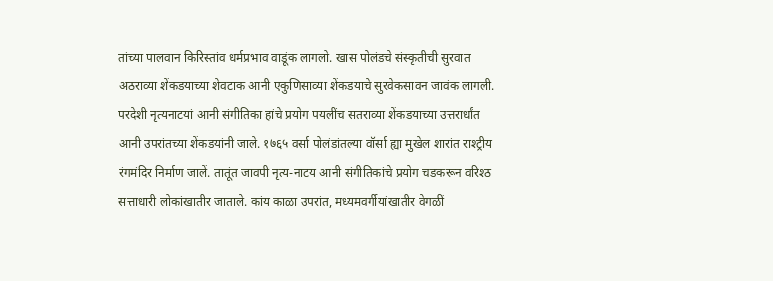तांच्या पालवान किरिस्तांव धर्मप्रभाव वाडूंक लागलो. खास पोलंडचे संस्कृतीची सुरवात अठराव्या शेंकडयाच्या शेवटाक आनी एकुणिसाव्या शेंकडयाचे सुरवेकसावन जावंक लागली. परदेशी नृत्यनाटयां आनी संगीतिका हांचे प्रयोग पयलींच सतराव्या शेंकडयाच्या उत्तरार्धांत आनी उपरांतच्या शेंकडयांनी जाले. १७६५ वर्सा पोलंडांतल्या वॉर्सा ह्या मुखेल शारांत राश्ट्रीय रंगमंदिर निर्माण जालें. तातूंत जावपी नृत्य-नाटय आनी संगीतिकांचे प्रयोग चडकरून वरिश्ठ सत्ताधारी लोकांखातीर जाताले. कांय काळा उपरांत, मध्यमवर्गीयांखातीर वेगळीं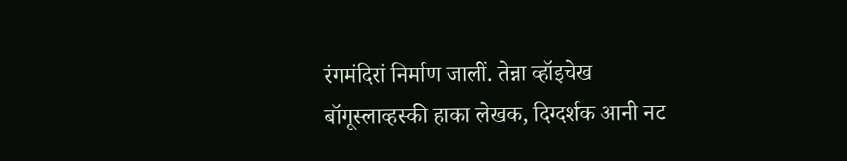रंगमंदिरां निर्माण जालीं. तेन्ना व्हॉइचेख बॉगूस्लाव्हस्की हाका लेखक, दिग्दर्शक आनी नट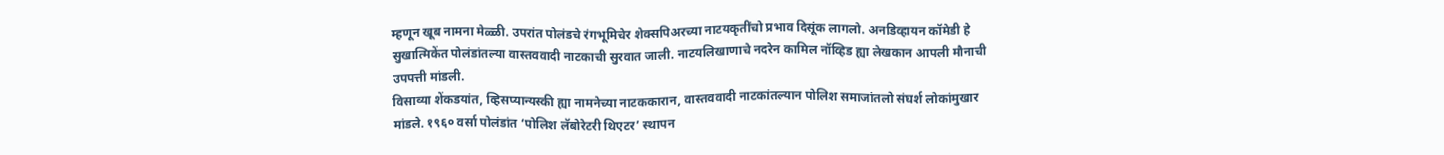म्हणून खूब नामना मेळ्ळी. उपरांत पोलंडचे रंगभूमिचेर शेक्सपिअरच्या नाटयकृतींचो प्रभाव दिसूंक लागलो. अनडिव्हायन कॉमेडी हे सुखात्मिकेंत पोलंडांतल्या वास्तववादी नाटकाची सुरवात जाली. नाटयलिखाणाचे नदरेन कामिल नॉव्हिड ह्या लेखकान आपली मौनाची उपपत्ती मांडली.
विसाव्या शेंकडयांत, व्हिसप्यान्यस्की ह्या नामनेच्या नाटककारान, वास्तववादी नाटकांतल्यान पोलिश समाजांतलो संघर्श लोकांमुखार मांडले. १९६० वर्सा पोलंडांत ‘पोलिश लॅबोरेटरी थिएटर’ स्थापन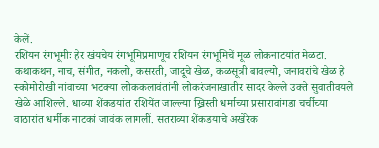केलें.
रशियन रंगभूमीः हेर खंयचेय रंगभूमिप्रमाणूच रशियन रंगभूमिचें मूळ लोकनाटयांत मेळटा. कथाकथन, नाच, संगीत, नकलो, कसरती, जादूचे खेळ, कळसूत्री बावल्यो, जनावरांचे खेळ हे स्कोमोरोखी नांवाच्या भटक्या लोककलावंतांनी लोकरंजनाखातीर सादर केल्ले उक्ते सुवातीवयले खेळे आशिल्ले. धाव्या शेंकडयांत रशियेंत जाल्ल्या ख्रिस्ती धर्माच्या प्रसारावांगडा चर्चीच्या वाठारांत धर्मीक नाटकां जावंक लागलीं. सतराव्या शेंकडयाचे अखेरेक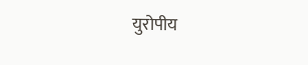युरोपीय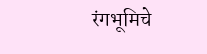रंगभूमिचे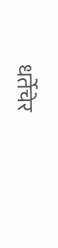धर्तेचेर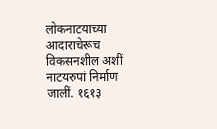लोकनाटयाच्या आदाराचेरूच विकसनशील अशीं नाटयरुपां निर्माण जालीं. १६१३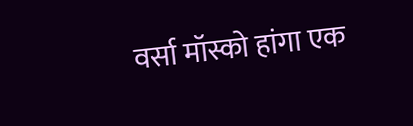वर्सा मॉस्को हांगा एक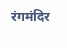रंगमंदिर